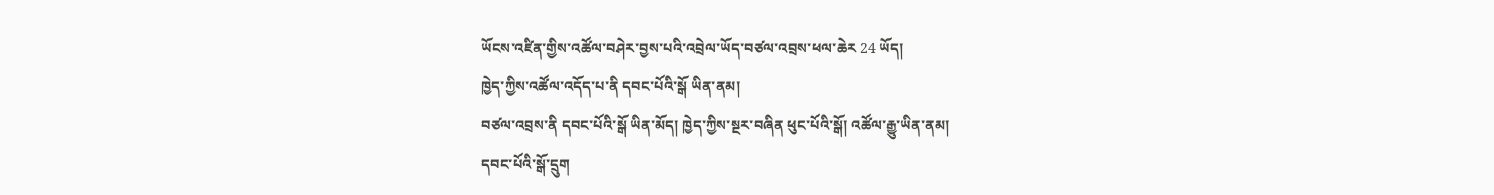ཡོངས་འཛིན་གྱིས་འཚོལ་བཤེར་བྱས་པའི་འབྲེལ་ཡོད་བཙལ་འབྲས་ཕལ་ཆེར 24 ཡོད།
ཁྱེད་ཀྱིས་འཚོལ་འདོད་པ་ནི དབང་པོའི་སྒོ ཡིན་ནམ།
བཙལ་འབྲས་ནི དབང་པོའི་སྒོ ཡིན་མོད། ཁྱེད་ཀྱིས་སྔར་བཞིན ཕུང་པོའི་སྒོ། འཚོལ་རྒྱུ་ཡིན་ནམ།
དབང་པོའི་སྒོ་དྲུག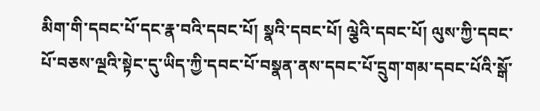མིག་གི་དབང་པོ་དང་རྣ་བའི་དབང་པོ། སྣའི་དབང་པོ། ལྕེའི་དབང་པོ། ལུས་ཀྱི་དབང་པོ་བཅས་ལྔའི་སྟེང་དུ་ཡིད་ཀྱི་དབང་པོ་བསྣན་ནས་དབང་པོ་དྲུག་གམ་དབང་པོའི་སྒོ་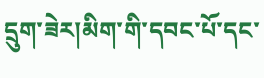དྲུག་ཟེར།མིག་གི་དབང་པོ་དང་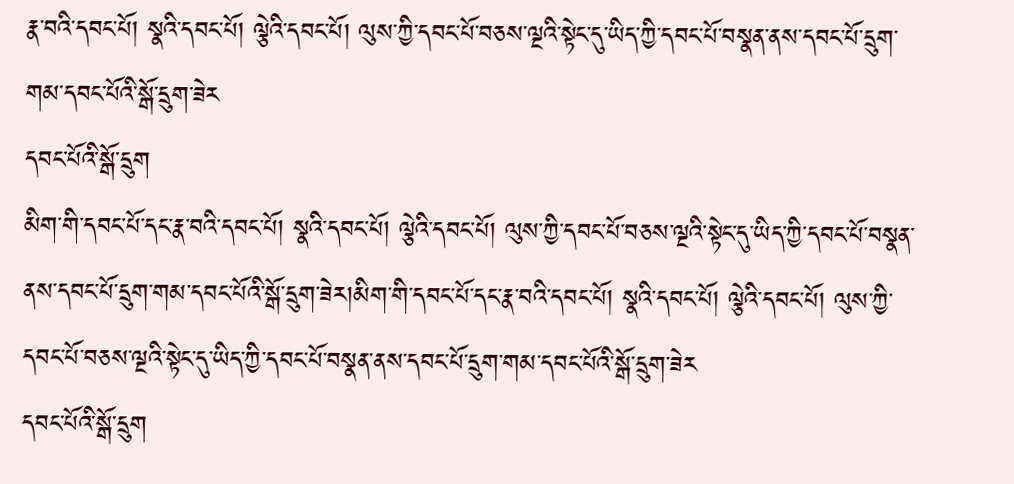རྣ་བའི་དབང་པོ། སྣའི་དབང་པོ། ལྕེའི་དབང་པོ། ལུས་ཀྱི་དབང་པོ་བཅས་ལྔའི་སྟེང་དུ་ཡིད་ཀྱི་དབང་པོ་བསྣན་ནས་དབང་པོ་དྲུག་གམ་དབང་པོའི་སྒོ་དྲུག་ཟེར
དབང་པོའི་སྒོ་དྲུག
མིག་གི་དབང་པོ་དང་རྣ་བའི་དབང་པོ། སྣའི་དབང་པོ། ལྕེའི་དབང་པོ། ལུས་ཀྱི་དབང་པོ་བཅས་ལྔའི་སྟེང་དུ་ཡིད་ཀྱི་དབང་པོ་བསྣན་ནས་དབང་པོ་དྲུག་གམ་དབང་པོའི་སྒོ་དྲུག་ཟེར།མིག་གི་དབང་པོ་དང་རྣ་བའི་དབང་པོ། སྣའི་དབང་པོ། ལྕེའི་དབང་པོ། ལུས་ཀྱི་དབང་པོ་བཅས་ལྔའི་སྟེང་དུ་ཡིད་ཀྱི་དབང་པོ་བསྣན་ནས་དབང་པོ་དྲུག་གམ་དབང་པོའི་སྒོ་དྲུག་ཟེར
དབང་པོའི་སྒོ་དྲུག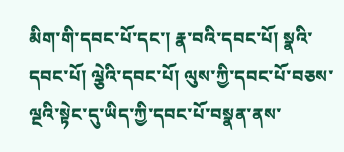མིག་གི་དབང་པོ་དང་། རྣ་བའི་དབང་པོ། སྣའི་དབང་པོ། ལྕེའི་དབང་པོ། ལུས་ཀྱི་དབང་པོ་བཅས་ལྔའི་སྟེང་དུ་ཡིད་ཀྱི་དབང་པོ་བསྣན་ནས་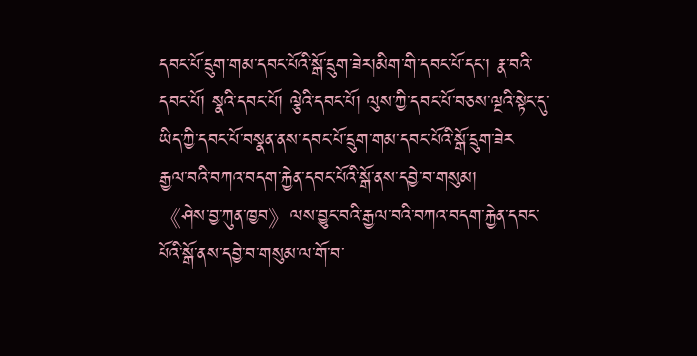དབང་པོ་དྲུག་གམ་དབང་པོའི་སྒོ་དྲུག་ཟེར།མིག་གི་དབང་པོ་དང་། རྣ་བའི་དབང་པོ། སྣའི་དབང་པོ། ལྕེའི་དབང་པོ། ལུས་ཀྱི་དབང་པོ་བཅས་ལྔའི་སྟེང་དུ་ཡིད་ཀྱི་དབང་པོ་བསྣན་ནས་དབང་པོ་དྲུག་གམ་དབང་པོའི་སྒོ་དྲུག་ཟེར
རྒྱལ་བའི་བཀའ་བདག་རྐྱེན་དབང་པོའི་སྒོ་ནས་དབྱེ་བ་གསུམ།
《ཤེས་བྱ་ཀུན་ཁྱབ》ལས་བྱུང་བའི་རྒྱལ་བའི་བཀའ་བདག་རྐྱེན་དབང་པོའི་སྒོ་ནས་དབྱེ་བ་གསུམ་ལ་གོ་བ་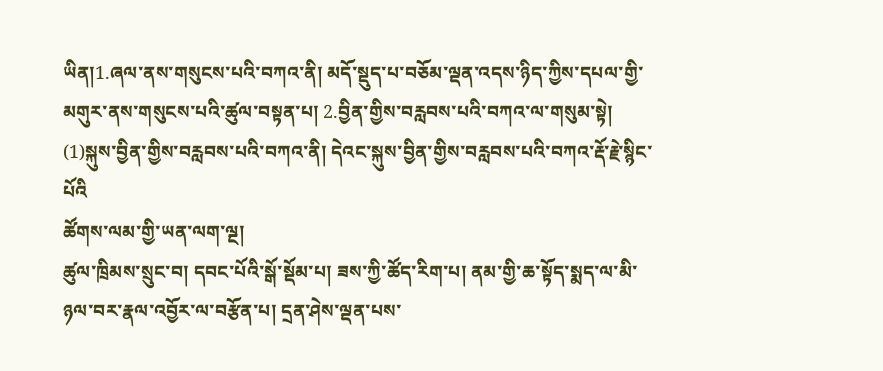ཡིན།1.ཞལ་ནས་གསུངས་པའི་བཀའ་ནི། མདོ་སྡུད་པ་བཅོམ་ལྡན་འདས་ཉིད་ཀྱིས་དཔལ་གྱི་མགུར་ནས་གསུངས་པའི་ཚུལ་བསྟན་པ། 2.བྱིན་གྱིས་བརླབས་པའི་བཀའ་ལ་གསུམ་སྟེ། (1)སྐུས་བྱིན་གྱིས་བརླབས་པའི་བཀའ་ནི། དེའང་སྐུས་བྱིན་གྱིས་བརླབས་པའི་བཀའ་རྡོ་རྗེ་སྙིང་པོའི
ཚོགས་ལམ་གྱི་ཡན་ལག་ལྔ།
ཚུལ་ཁྲིམས་སྲུང་བ། དབང་པོའི་སྒོ་སྡོམ་པ། ཟས་ཀྱི་ཚོད་རིག་པ། ནམ་གྱི་ཆ་སྟོད་སྨད་ལ་མི་ཉལ་བར་རྣལ་འབྱོར་ལ་བརྩོན་པ། དྲན་ཤེས་ལྡན་པས་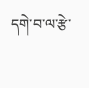དགེ་བ་ལ་རྩེ་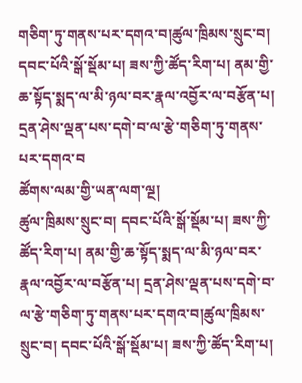གཅིག་ཏུ་གནས་པར་དགའ་བ།ཚུལ་ཁྲིམས་སྲུང་བ། དབང་པོའི་སྒོ་སྡོམ་པ། ཟས་ཀྱི་ཚོད་རིག་པ། ནམ་གྱི་ཆ་སྟོད་སྨད་ལ་མི་ཉལ་བར་རྣལ་འབྱོར་ལ་བརྩོན་པ། དྲན་ཤེས་ལྡན་པས་དགེ་བ་ལ་རྩེ་གཅིག་ཏུ་གནས་པར་དགའ་བ
ཚོགས་ལམ་གྱི་ཡན་ལག་ལྔ།
ཚུལ་ཁྲིམས་སྲུང་བ། དབང་པོའི་སྒོ་སྡོམ་པ། ཟས་ཀྱི་ཚོད་རིག་པ། ནམ་གྱི་ཆ་སྟོད་སྨད་ལ་མི་ཉལ་བར་རྣལ་འབྱོར་ལ་བརྩོན་པ། དྲན་ཤེས་ལྡན་པས་དགེ་བ་ལ་རྩེ་གཅིག་ཏུ་གནས་པར་དགའ་བ།ཚུལ་ཁྲིམས་སྲུང་བ། དབང་པོའི་སྒོ་སྡོམ་པ། ཟས་ཀྱི་ཚོད་རིག་པ།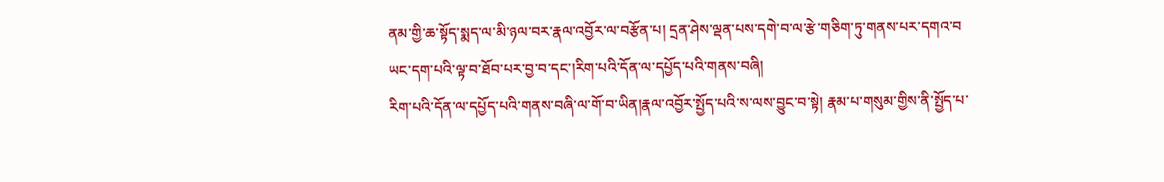ནམ་གྱི་ཆ་སྟོད་སྨད་ལ་མི་ཉལ་བར་རྣལ་འབྱོར་ལ་བརྩོན་པ། དྲན་ཤེས་ལྡན་པས་དགེ་བ་ལ་རྩེ་གཅིག་ཏུ་གནས་པར་དགའ་བ
ཡང་དག་པའི་ལྟ་བ་ཐོབ་པར་བྱ་བ་དང་།རིག་པའི་དོན་ལ་དཔྱོད་པའི་གནས་བཞི།
རིག་པའི་དོན་ལ་དཔྱོད་པའི་གནས་བཞི་ལ་གོ་བ་ཡིན།རྣལ་འབྱོར་སྤྱོད་པའི་ས་ལས་བྱུང་བ་སྟེ། རྣམ་པ་གསུམ་གྱིས་ནི་སྤྱོད་པ་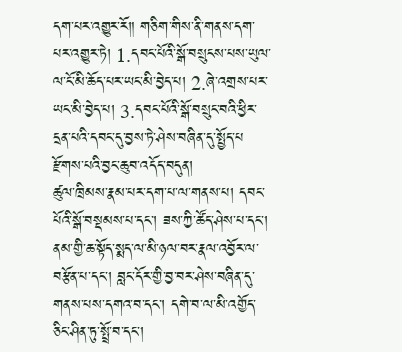དག་པར་འགྱུར་རོ༎ གཅིག་གིས་ནི་གནས་དག་པར་འགྱུར་ཏེ། 1.དབང་པོའི་སྒོ་བསྲུངས་པས་ཡུལ་ལ་ངོ་མི་ཆོད་པར་ཡང་མི་བྱེད་པ། 2.ཞེ་འགྲས་པར་ཡང་མི་བྱེད་པ། 3.དབང་པོའི་སྒོ་བསྲུང་བའི་ཕྱིར་དྲན་པའི་དབང་དུ་བྱས་ཏེ་ཤེས་བཞིན་དུ་སྤྱོད་པ
རྫོགས་པའི་བྱང་ཆུབ་འདོད་བདུན།
ཚུལ་ཁྲིམས་རྣམ་པར་དག་པ་ལ་གནས་པ། དབང་པོའི་སྒོ་བསྡམས་པ་དང་། ཟས་ཀྱི་ཚོད་ཤེས་པ་དང་། ནམ་གྱི་ཆ་སྟོད་སྨད་ལ་མི་ཉལ་བར་རྣལ་འབྱོར་ལ་བརྩོན་པ་དང་། བླང་དོར་གྱི་བྱ་བར་ཤེས་བཞིན་དུ་གནས་པས་དགའ་བ་དང་། དགེ་བ་ལ་མི་འགྱོད་ཅིང་ཤིན་ཏུ་སྤྲོ་བ་དང་།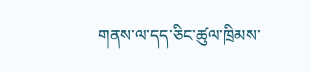གནས་ལ་དད་ཅིང་ཚུལ་ཁྲིམས་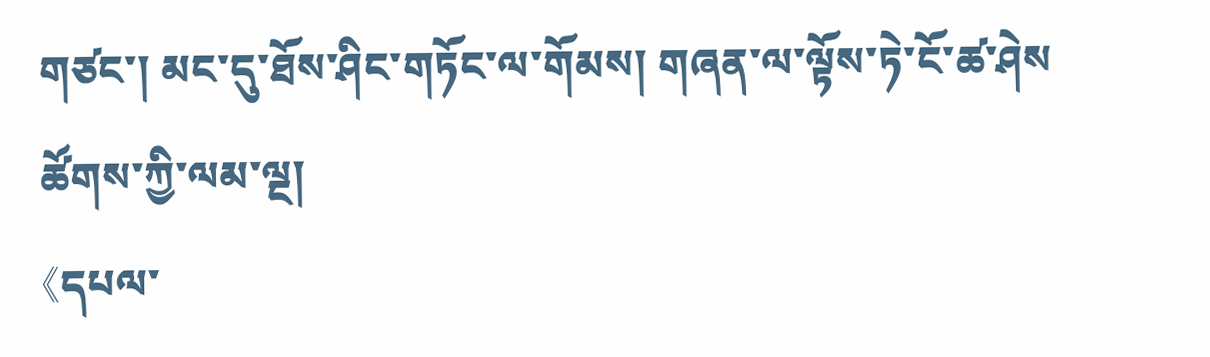གཙང་། མང་དུ་ཐོས་ཤིང་གཏོང་ལ་གོམས། གཞན་ལ་ལྟོས་ཏེ་ངོ་ཚ་ཤེས
ཚོགས་ཀྱི་ལམ་ལྔ།
《དཔལ་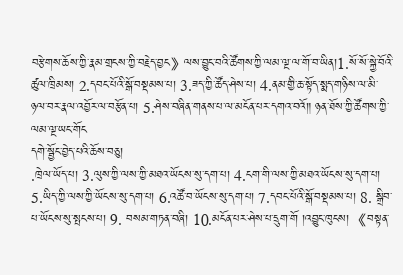བརྩེགས་ཆོས་ཀྱི་རྣམ་གྲངས་ཀྱི་བརྗེད་བྱང》ལས་བྱུང་བའི་ཚོགས་ཀྱི་ལམ་ལྔ་ལ་གོ་བ་ཡིན།1.སོ་སོ་སྐྱེ་བོའི་ཚུལ་ཁྲིམས། 2.དབང་པོའི་སྒོ་བསྡམས་པ། 3.ཟད་ཀྱི་ཚོད་ཤེས་པ། 4.ནམ་གྱི་ཆ་སྟོད་སྨད་གཉིས་ལ་མི་ཉལ་བར་རྣལ་འབྱོར་ལ་བརྩོན་པ། 5.ཤེས་བཞིན་གནས་པ་ལ་མངོན་པར་དགའ་བའོ༎ ཉན་ཐོས་ཀྱི་ཚོགས་ཀྱི་ལམ་ལྔ་ཡང་གོང
དགེ་སྦྱོང་བྱེད་པའི་ཆོས་བཅུ།
.ཁྲེལ་ཡོད་པ། 3.ལུས་ཀྱི་ལས་ཀྱི་མཐའ་ཡོངས་སུ་དག་པ། 4.ངག་གི་ལས་ཀྱི་མཐའ་ཡོངས་སུ་དག་པ། 5.ཡིད་ཀྱི་ལས་ཀྱི་ཡོངས་སུ་དག་པ། 6.འཚོ་བ་ཡོངས་སུ་དག་པ། 7.དབང་པོའི་སྒོ་བསྡམས་པ། 8. སྒྲིབ་པ་ཡོངས་སུ་སྤངས་པ། 9. བསམ་གཏན་བཞི། 10.མངོན་པར་ཤེས་པ་དྲུག་གོ །འབྱུང་ཁུངས། 《བསྟན་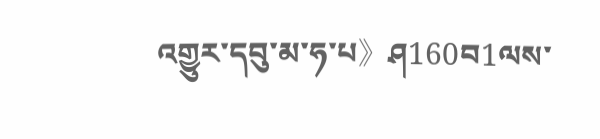འགྱུར་དབུ་མ་ཧ་པ》ཤ160བ1ལས་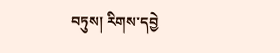བཏུས། རིགས་དབྱེ